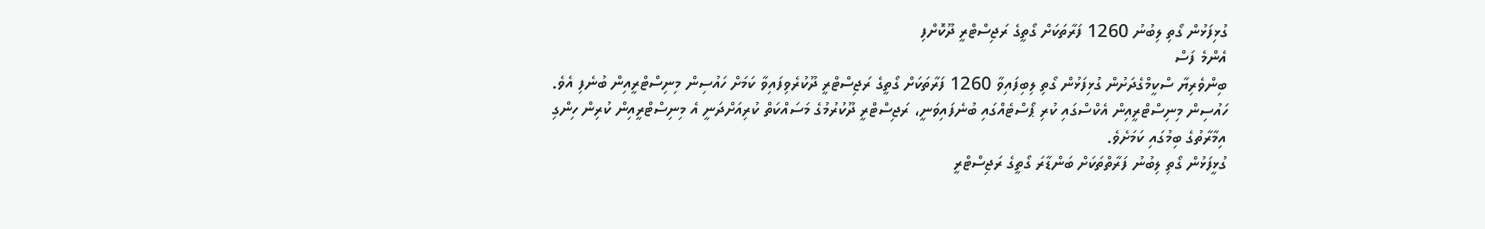ގުޅިފަޅުން ގޯތި ލިބުނު 1260 ފަރާތަކަށް ގޯތީގެ ރަޖިސްޓްރީ ދޫކޮށްފި
އެންމެ ފަސް
ބިންވެރިޔާ ސްކީމްގެދަށުން ގުޅިފަޅުން ގޯތި ލިބިފައިވާ 1260 ފަރާތަކަށް ގޯތީގެ ރަޖިސްޓްރީ ދޫކުރެވިފައިވާ ކަމަށް ހައުސިން މިނިސްޓްރީއިން ބުނެފި އެވެ.
ހައުސިން މިނިސްޓްރީއިން އެކްސްގައި ކުރި ޕޯސްޓެއްގައި ބުނެފައިވަނީ، ރަޖިސްޓްރީ ދޫކުރުމުގެ މަސައްކަތް ކުރިއަށްދަނީ އެ މިނިސްޓްރީއިން ކުރިން ހިންގި އިމާރާތުގެ ބިމުގައި ކަމަށެވެ.
ގުޅީފަޅުން ގޯތި ލިބުނު ފަރާތްތަކަށް ބަންޑާރަ ގޯތީގެ ރަޖިސްޓްރީ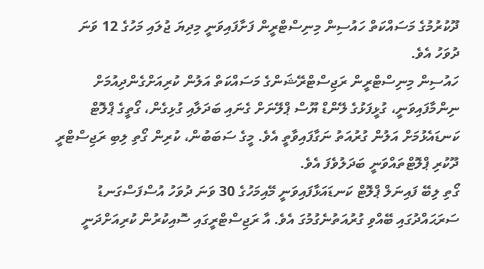ދޫކުރުމުގެ މަސައްކަތް ހައުސިން މިނިސްޓްރީން ފަށާފައިވަނީ މިދިޔަ ޖުލައި މަހުގެ 12 ވަނަ ދުވަހު އެވެ.
ހައުސިން މިނިސްޓްރީން ރަޖިސްޓްރޭޝަންގެ މަސައްކަތް އަލުން ކުރިއަށްގެންދިއުމަށް ނިންމާފައިވަނީ، ގުޅީފަޅުގެ ލޭންޑް ޔޫސް ޕްލޭނަށް ގެނައި ބަދަލާއި ގުޅިގެން، ގޯތީގެ ޕްލޮޓް ކަނޑައެޅުމަށް އަލުން ގުރުއަތު ނަގާފައިވާތީ އެވެ. މީގެ ސަބަބުން، ކުރިން ގޯތި ލިބި ރަޖިސްޓްރީ ދޫކުރި ޕްލޮޓްތައްވަނީ ބަދަލުވެފަ އެވެ.
ގޯތި ލިބޭ ފައިނަލް ޕްލޮޓް ކަނޑައަޅާފައިވަނީ މޭއިމަހުގެ 30 ވަނަ ދުވަހު އުސްފަސްގަނޑު ސަރަޙައްދުގައި ބޭއްވި ގުރުއަތުނެގުމުގަ އެވެ. އާ ރަޖިސްޓްރީގައި ސޮއިކުރުން ކުރިއަށްދަނީ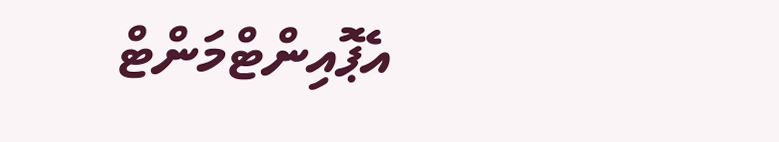އެޕޮއިންޓްމަންޓް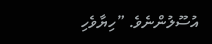އުސޫލުންނެވެ. ”ހިޔާވެހި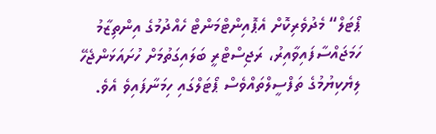ޕޯޓަލް“ މެދުވެރިކޮށް އެޕޮއިންޓްމަންޓް ހެއްދުމުގެ އިންތިޒާމު ހަމަޖައްސާފައިވާއިރު، ރަޖިސްޓްރީ ބަލައިގަތުމަށް ހުށައަޅަންޖެހޭ ލިޔެކިޔުމުގެ ތަފްސީލްތައްވެސް ޕޯޓަލްގައި ހިމަނާފައިވެ އެވެ.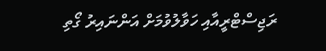ރަޖިސްޓްރީއާއި ހަވާލުވުމަށް އަންނައިރު ގޯތި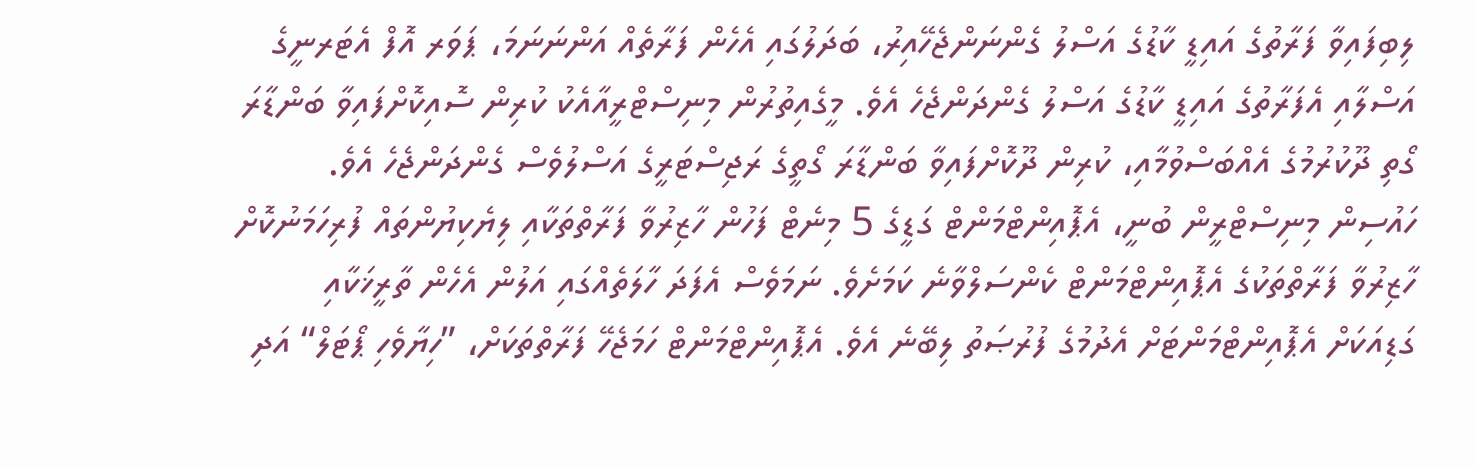ލިބިފައިވާ ފަރާތުގެ އައިޑީ ކާޑުގެ އަސްލު ގެންނަންޖެހޭއިރު، ބަދަލުގައި އެހެން ފަރާތެއް އަންނަނަމަ، ޕަވަރ އޮފް އެޓަރނީގެ އަސްލާއި އެފަރާތުގެ އައިޑީ ކާޑުގެ އަސްލު ގެންދަންޖެހެ އެވެ. މީގެއިތުރުން މިނިސްޓްރީއާއެކު ކުރިން ސޮއިކޮށްފައިވާ ބަންޑާރަ ގޯތި ދޫކުރުމުގެ އެއްބަސްވުމާއި، ކުރިން ދޫކޮށްފައިވާ ބަންޑާރަ ގޯތީގެ ރަޖިސްޓަރީގެ އަސްލުވެސް ގެންދަންޖެހެ އެވެ.
ހައުސިން މިނިސްޓްރީން ބުނީ، އެޕޮއިންޓްމަންޓް ގަޑީގެ 5 މިނެޓް ފަހުން ހާޒިރުވާ ފަރާތްތަކާއި ލިޔެކިޔުންތައް ފުރިހަމަނުކޮށް ހާޒިރުވާ ފަރާތްތަކުގެ އެޕޮއިންޓްމަންޓް ކެންސަލްވާނެ ކަމަށެވެ. ނަމަވެސް އެފަދަ ހާލަތެއްގައި އަލުން އެހެން ތާރީޚަކާއި ގަޑިއަކަށް އެޕޮއިންޓްމަންޓަށް އެދުމުގެ ފުރުޞަތު ލިބޭނެ އެވެ. އެޕޮއިންޓްމަންޓް ހަމަޖެހޭ ފަރާތްތަކަށް، ”ހިޔާވެހި ޕޯޓަލް“ އަދި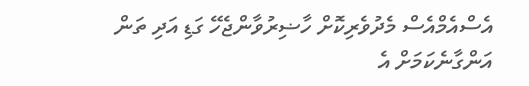އެސްއެމްއެސް މެދުވެރިކޮށް ހާޟިރުވާންޖެހޭ ގަޑި އަދި ތަން އަންގާނެކަމަށް އެ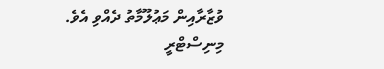ވުޒާރާއިން މަޢުލޫމާތު ދެއްވި އެވެ.
މިނިސްޓްރީ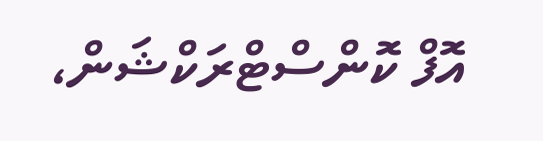އޮފް ކޮންސްޓްރަކްޝަން،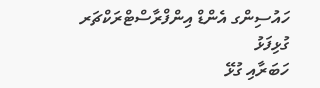ހައުސިންގ އެންޑް އިންފްރާސްޓްރަކްޗަރ ގުޅިފަޅު
ހަބަރާއި ގުޅޭ